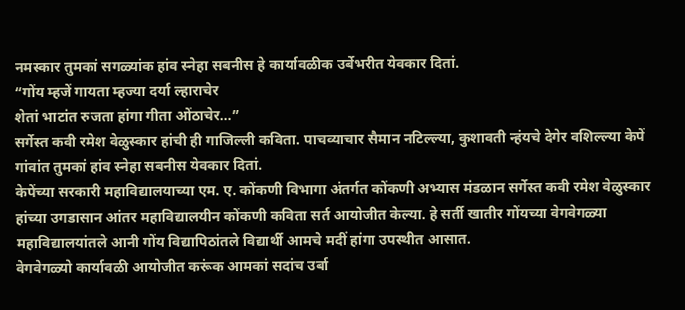नमस्कार तुमकां सगळ्यांक हांव स्नेहा सबनीस हे कार्यावळीक उर्बेभरीत येवकार दितां.
“गोंय म्हजें गायता म्हज्या दर्या ल्हाराचेर
शेतां भाटांत रुजता हांगा गीता ओंठाचेर…”
सर्गेस्त कवी रमेश वेळुस्कार हांची ही गाजिल्ली कविता. पाचव्याचार सैमान नटिल्ल्या, कुशावती न्हंयचे देगेर वशिल्ल्या केपें गांवांत तुमकां हांव स्नेहा सबनीस येवकार दितां.
केपेंच्या सरकारी महाविद्यालयाच्या एम. ए. कोंकणी विभागा अंतर्गत कोंकणी अभ्यास मंडळान सर्गेस्त कवी रमेश वेळुस्कार हांच्या उगडासान आंतर महाविद्यालयीन कोंकणी कविता सर्त आयोजीत केल्या. हे सर्ती खातीर गोंयच्या वेगवेगळ्या महाविद्यालयांतले आनी गोंय विद्यापिठांतले विद्यार्थी आमचे मदीं हांगा उपस्थीत आसात.
वेगवेगळ्यो कार्यावळी आयोजीत करूंक आमकां सदांच उर्बा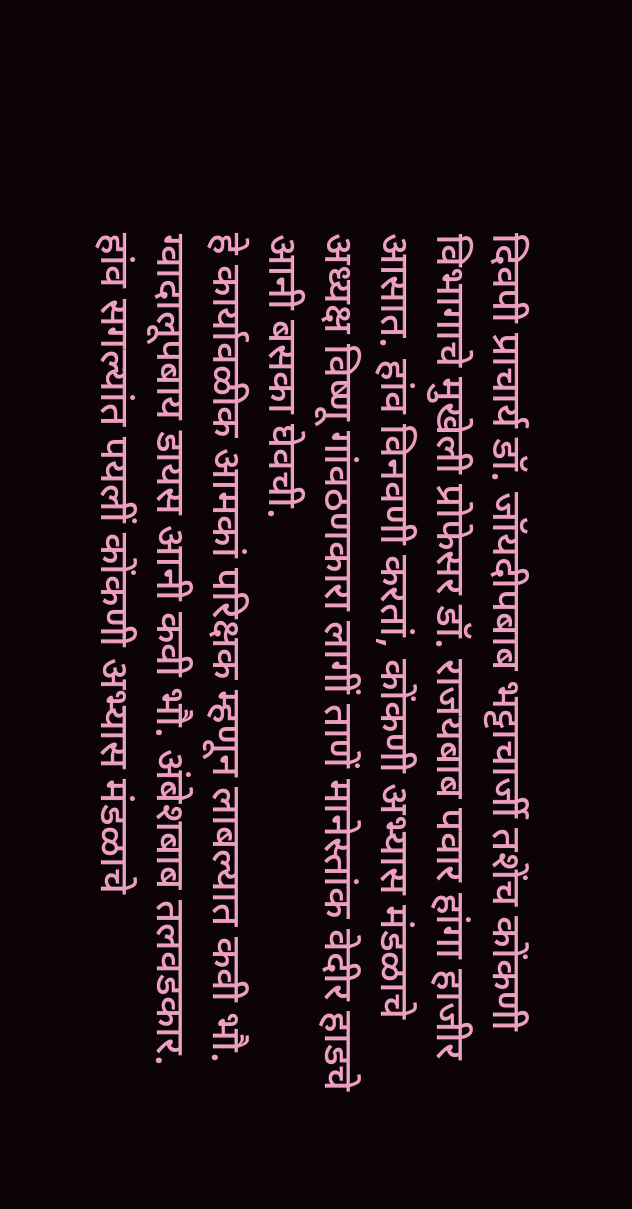दिवपी प्राचार्य डॉ. जॉयदीपबाब भट्टाचार्जी तशेंच कोंकणी विभागाचे मुखेली प्रोफेसर डॉ. राजयबाब पवार हांगा हाजीर आसात. हांव विनवणी करतां, कोंकणी अभ्यास मंडळाचे अध्यक्ष विष्णू गांवठणकारा लागीं ताणें मानेस्तांक वेदीर हाडचे आनी बसका घेवची.
हे कार्यावळीक आमकां परिक्षक म्हणून लाबल्यात कवी भौ. ग्वादालूपबाय डायस आनी कवी भौ. अंबेशबाब तलवडकार.
हांव सगल्यांत पयलीं कोंकणी अभ्यास मंडळाचे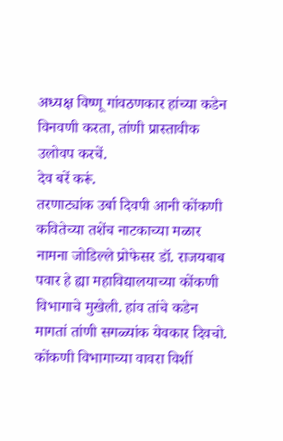अध्यक्ष विष्णू गांवठणकार हांच्या कडेन विनवणी करता, तांणी प्रास्तावीक उलोवप करचें.
देव बरें करूं.
तरणाट्यांक उर्बा दिवपी आनी कोंकणी कवितेच्या तशेंच नाटकाच्या मळार नामना जोडिल्ले प्रोफेसर डॉ. राजयबाब पवार हे ह्या महाविद्यालयाच्या कोंकणी विभागाचे मुखेली. हांव तांचे कडेन मागतां तांणी सगळ्यांक येवकार दिवचो.
कोंकणी विभागाच्या वावरा विशीं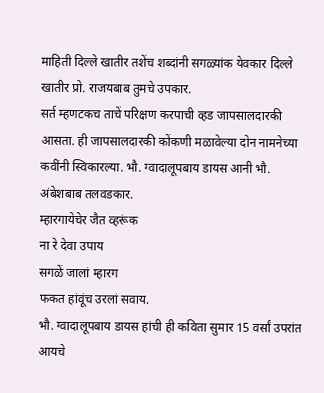माहिती दिल्ले खातीर तशेंच शब्दांनी सगळ्यांक येवकार दिल्ले खातीर प्रो. राजयबाब तुमचे उपकार.
सर्त म्हणटकच ताचें परिक्षण करपाची व्हड जापसालदारकी आसता. ही जापसालदारकी कोंकणी मळावेल्या दोन नामनेच्या कवींनी स्विकारल्या. भौ. ग्वादालूपबाय डायस आनी भौ. अंबेशबाब तलवडकार.
म्हारगायेचेर जैत व्हरूंक
ना रे देवा उपाय
सगळें जालां म्हारग
फकत हांवूंच उरलां सवाय.
भौ. ग्वादालूपबाय डायस हांची ही कविता सुमार 15 वर्सां उपरांत आयचे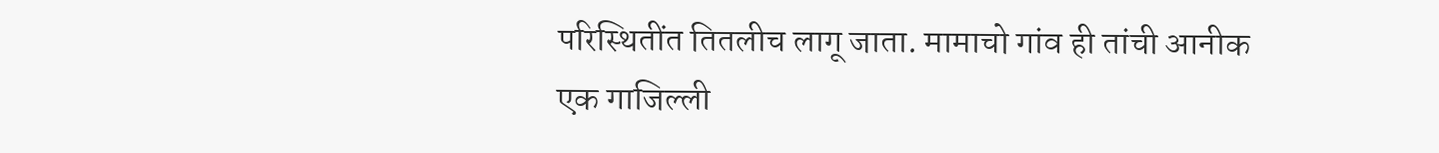परिस्थितींत तितलीच लागू जाता. मामाचो गांव ही तांची आनीक एक गाजिल्ली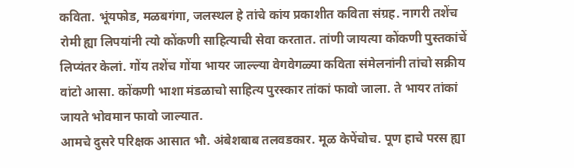कविता. भूंयफोड, मळबगंगा, जलस्थल हे तांचे कांय प्रकाशीत कविता संग्रह. नागरी तशेंच रोमी ह्या लिपयांनी त्यो कोंकणी साहित्याची सेवा करतात. तांणी जायत्या कोंकणी पुस्तकांचें लिप्यंतर केलां. गोंय तशेंच गोंया भायर जाल्ल्या वेगवेगळ्या कविता संमेलनांनी तांचो सक्रीय वांटो आसा. कोंकणी भाशा मंडळाचो साहित्य पुरस्कार तांकां फावो जाला. ते भायर तांकां जायते भोवमान फावो जाल्यात.
आमचे दुसरे परिक्षक आसात भौ. अंबेशबाब तलवडकार. मूळ केपेंचोच. पूण हाचे परस ह्या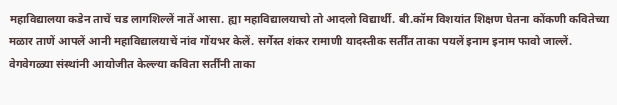महाविद्यालया कडेन ताचें चड लागशिल्लें नातें आसा. ह्या महाविद्यालयाचो तो आदलो विद्यार्थी. बी.कॉम विशयांत शिक्षण घेतना कोंकणी कवितेच्या मळार ताणें आपलें आनी महाविद्यालयाचें नांव गोंयभर केलें. सर्गेस्त शंकर रामाणी यादस्तीक सर्तींत ताका पयलें इनाम इनाम फावो जाल्लें. वेगवेगळ्या संस्थांनी आयोजीत केल्ल्या कविता सर्तींनी ताका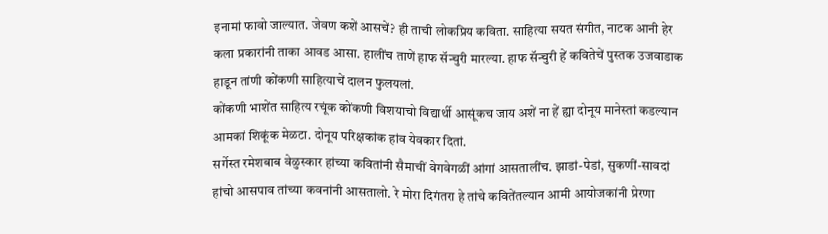इनामां फावो जाल्यात. जेवण कशें आसचें? ही ताची लोकप्रिय कविता. साहित्या सयत संगीत, नाटक आनी हेर कला प्रकारांनी ताका आवड आसा. हालींच ताणें हाफ सॅन्चुरी मारल्या. हाफ सॅन्चुरी हें कवितेचें पुस्तक उजवाडाक हाडून तांणी कोंकणी साहित्याचें दालन फुलयलां.
कोंकणी भाशेंत साहित्य रचूंक कोंकणी विशयाचो विद्यार्थी आसूंकच जाय अशें ना हें ह्या दोनूय मानेस्तां कडल्यान आमकां शिकूंक मेळटा. दोनूय परिक्षकांक हांव येवकार दितां.
सर्गेस्त रमेशबाब वेळुस्कार हांच्या कवितांनी सैमाचीं वेगवेगळीं आंगां आसतालींच. झाडां-पेडां, सुकणीं-सावदां हांचो आसपाव तांच्या कवनांनी आसतालो. रे मोरा दिगंतरा हे तांचे कवितेंतल्यान आमी आयोजकांनी प्रेरणा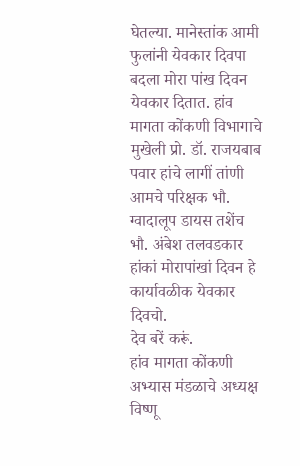घेतल्या. मानेस्तांक आमी फुलांनी येवकार दिवपा बदला मोरा पांख दिवन येवकार दितात. हांव मागता कोंकणी विभागाचे मुखेली प्रो. डॉ. राजयबाब पवार हांचे लागीं तांणी आमचे परिक्षक भौ. ग्वादालूप डायस तशेंच भौ. अंबेश तलवडकार हांकां मोरापांखां दिवन हे कार्यावळीक येवकार दिवचो.
देव बरें करूं.
हांव मागता कोंकणी अभ्यास मंडळाचे अध्यक्ष विष्णू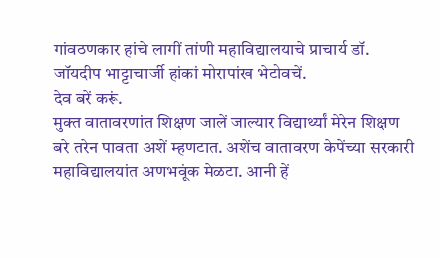गांवठणकार हांचे लागीं तांणी महाविद्यालयाचे प्राचार्य डॉ. जॉयदीप भाट्टाचार्जी हांकां मोरापांख भेटोवचें.
देव बरें करूं.
मुक्त वातावरणांत शिक्षण जालें जाल्यार विद्यार्थ्यां मेरेन शिक्षण बरे तरेन पावता अशें म्हणटात. अशेंच वातावरण केपेंच्या सरकारी महाविद्यालयांत अणभवूंक मेळटा. आनी हें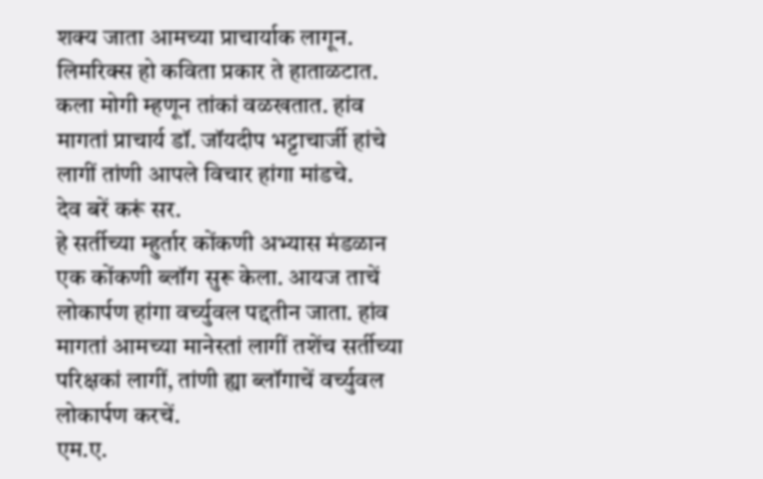शक्य जाता आमच्या प्राचार्याक लागून. लिमरिक्स हो कविता प्रकार ते हाताळटात. कला मोगी म्हणून तांकां वळखतात. हांव मागतां प्राचार्य डॉ. जॉयदीप भट्टाचार्जी हांचे लागीं तांणी आपले विचार हांगा मांडचे.
देव बरें करूं सर.
हे सर्तीच्या म्हुर्तार कोंकणी अभ्यास मंडळान एक कोंकणी ब्लॉग सुरू केला. आयज ताचें लोकार्पण हांगा वर्च्युवल पद्दतीन जाता. हांव मागतां आमच्या मानेस्तां लागीं तशेंच सर्तीच्या परिक्षकां लागीं, तांणी ह्या ब्लॉगाचें वर्च्युवल लोकार्पण करचें.
एम.ए.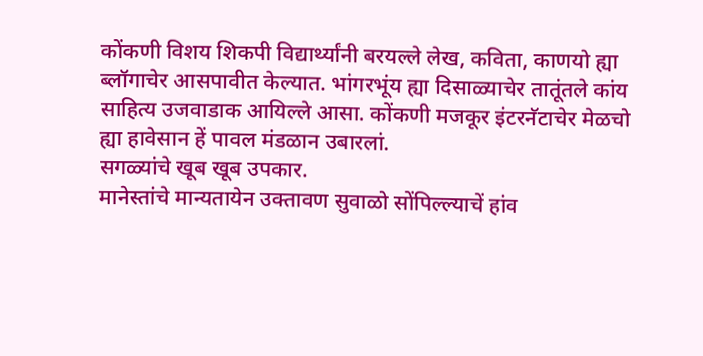कोंकणी विशय शिकपी विद्यार्थ्यांनी बरयल्ले लेख, कविता, काणयो ह्या ब्लॉगाचेर आसपावीत केल्यात. भांगरभूंय ह्या दिसाळ्याचेर तातूंतले कांय साहित्य उजवाडाक आयिल्ले आसा. कोंकणी मजकूर इंटरनॅटाचेर मेळचो ह्या हावेसान हें पावल मंडळान उबारलां.
सगळ्यांचे खूब खूब उपकार.
मानेस्तांचे मान्यतायेन उक्तावण सुवाळो सोंपिल्ल्याचें हांव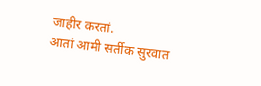जाहीर करतां.
आतां आमी सर्तीक सुरवात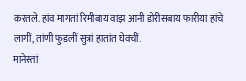करतले. हांव मागतां रिमीबाय वाझ आनी डोरीसबाय फारीया हांचे लागीं, तांणी फुडलीं सुत्रां हातांत घेवचीं.
मानेस्तां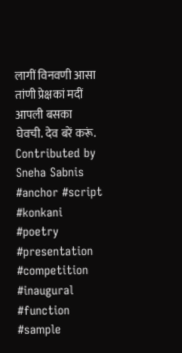लागीं विनवणी आसा तांणी प्रेक्षकां मदीं आपली बसका घेवची. देव बरें करूं.
Contributed by Sneha Sabnis
#anchor #script #konkani #poetry #presentation #competition #inaugural #function #sample